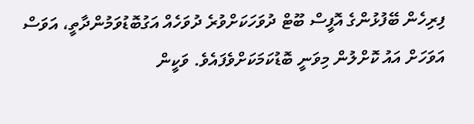ފިރިހެން ބޭފުޅުންގެ އޮފީސް ބޫޓް ދުވަހަކަށްވުރެ ދުވަހެއް އަގުބޮޑުވަމުންދާތީ، އަވަސް އަވަހަށް އައު ކޮށްލުން މިވަނީ ބޮޑުކަމަކަށްވެފައެވެ. ވަކީން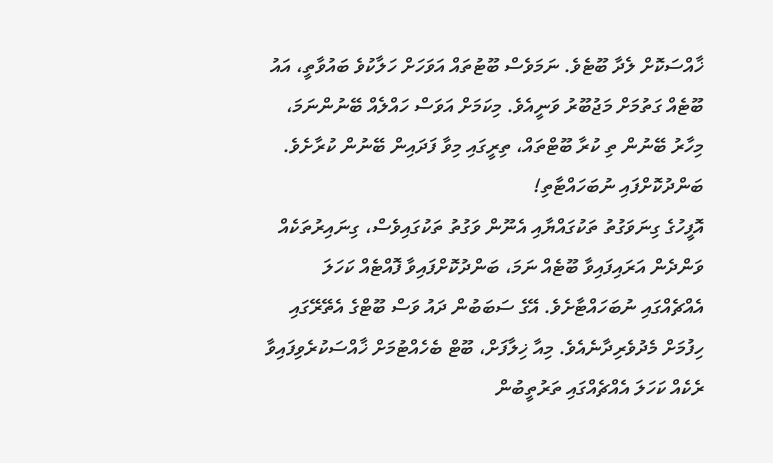ޚާއްސަކޮށް ލެދާ ބޫޓެވެ. ނަމަވެސް ބޫޓުތައް އަވަހަށް ހަލާކުވެ ބައުވާތީ، އައު ބޫޓެއް ގަތުމަށް މަޖުބޫރު ވަނީއެވެ. މިކަމަށް އަވަސް ހައްލެއް ބޭނުންނަމަ، މިހާރު ބޭނުން ތި ކުރާ ބޫޓްތައް، ތިރީގައި މިވާ ފަދައިން ބޭނުން ކުރާށެވެ.
ބަންދުކޮށްފައި ނުބަހައްޓާތި!
އޮފީހުގެ ގިނަވަގުތު ތަކުގައްޔާއި އެނޫން ވަގުތު ތަކުގައިވެސް، ގިނައިރުތަކެއް ވަންދެން އަރައިފައިވާ ބޫޓެއް ނަމަ، ބަންދުކޮށްފައިވާ ފޮއްޓެއް ކަހަލަ އެއްޗެއްގައި ނުބަހައްޓާށެވެ. އޭގެ ސަބަބުން ދައު ވަސް ބޫޓްގެ އެތޭރޭގައި ހިފުމަށް މެދުވެރިދާނެއެވެ. މިއާ ޚިލާފަށް، ބޫޓް ބެހެއްޓުމަށް ޚާއްސަކުރެވިފައިވާ ރެކެއް ކަހަލަ އެއްޗެއްގައި ތަރުތީބުން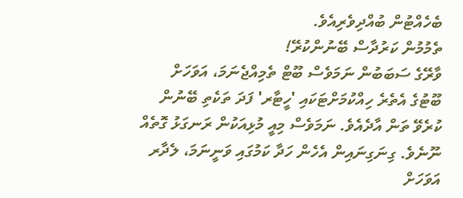ބެހެއްޓުން ބުއްދިވެރިއެވެ.
ތެމުމުން ކަރުދާސް ބޭނުންކުރޭ!
ވާރޭގެ ސަބަބުން ނަމަވެސް ބޫޓް ތެމިއްޖެނަމަ، އަވަހަށް ބޫޓުގެ އެތެރެ ހިއްކުމަށްޓަކައި 'ހީޓާރ' ފަދަ ތަކެތި ބޭނުން ކުރެވޭ ތަން އާދެއެވެ. ނަމަވެސް މިއީ މުޅިއަކުން ރަނގަޅު ގޮތެއް ނޫނެވެ. ގިނަގިނައިން އެހެން ހަދާ ކަމުގައި ވަނީނަމަ، ލެދާރ އަވަހަށް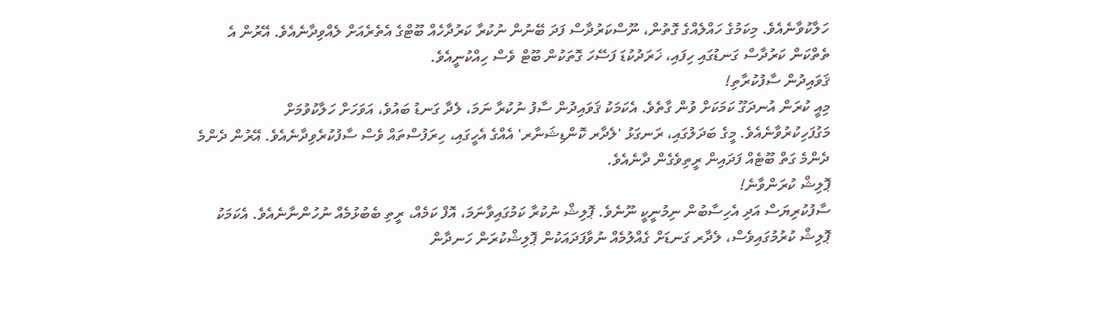ހަލާކުވާނެއެވެ. މިކަމުގެ ހައްލެއްގެ ގޮތުން، ނޫސްކަރުދާސް ފަދަ ބޭނުން ނުކުރާ ކަރުދާހެއް ބޫޓްގެ އެތެރެއަށް ލެއްވިދާނެއެވެ. އޭރުން އެ ތެތްކަން ކަރުދާސް ގަނޑުގައި ހިފައި، ޚަރަދުކުޑަ ފަސޭހަ ގޮތަކުން ބޫޓް ވެސް ހިއްކުނީއެވެ.
ޤަވައިދުން ސާފުކުރާތި!
މިއީ ކުރަން އުނދަގޫ ކަމަކަށް ވުން ގާތެވެ. އެކަމަކު ޤަވައިދުން ސާފު ނުކުރާ ނަމަ، ލެދާ ގަނޑު ބައުވެ، އަވަހަށް ހަލާކުވުމަށް މަގުފަހިކުރުވާނެއެވެ. މީގެ ބަދަލުގައި، ރަނގަޅު 'ލެދާރ ކޮންޑިޝަނާރ' އެއްގެ އެހީގައި، ހިރަފުސްތައް ވެސް ސާފުކުރެވިދާނެއެވެ. އޭރުން ދެންމެ ދެންމެ ގަތް ބޫޓެއް ފަދައިން ރީތިވެގެން ދާނެއެވެ.
ޕޮލިޝް ކުރަންވާނެ!
ސާފުކުރިޔަސް އަދި އެހިސާބުން ނިމުނީކީ ނޫނެވެ. ޕޮލިޝް ނުކުރާ ކަމުގައިވާނަމަ، އޮފް ކަމެއް، ރީތި ބެބުޅުމެއް ނުހުންނާނެއެވެ. އެކަމަކު ޕޮލިޝް ކުރުމުގައިވެސް، ލެދާރ ގަނޑަށް ގެއްލުމެއް ނުވާފަދައަކުން ޕޮލިޝްކުރަން ހަނދާން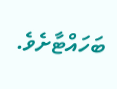ބަހައްޓާށެވެ.